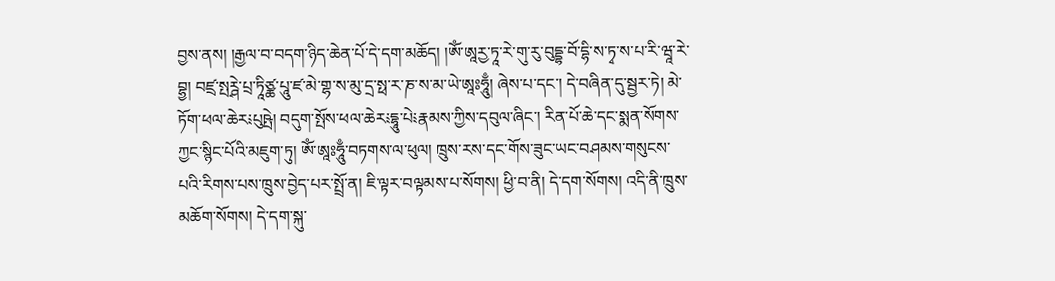བྱས་ནས། །རྒྱལ་བ་བདག་ཉིད་ཆེན་པོ་དེ་དག་མཆོད། །ༀ་ཨཱཪྱ་ཏཱ་རེ་གུ་རུ་བུདྡྷ་བོ་དྷི་ས་ཏྭ་ས་པ་རི་ཝཱ་རེ་བྷྱ། བཛྲ་སྤཪྴེ་པྲ་ཏཱིཙྪ་པཱུ་ཛ་མེ་གྷ་ས་མུ་དྲ་སྥ་ར་ཎ་ས་མ་ཡེ་ཨཱཿཧཱུྃ། ཞེས་པ་དང་། དེ་བཞིན་དུ་སྦྱར་ཏེ། མེ་ཏོག་ཕལ་ཆེར༴པུཥྤེ། བདུག་སྤོས་ཕལ་ཆེར༴དྷཱུ་པེ༴རྣམས་ཀྱིས་དབུལ་ཞིང་། རིན་པོ་ཆེ་དང་སྨན་སོགས་ཀྱང་སྙིང་པོའི་མཇུག་ཏུ། ༀ་ཨཱཿཧཱུྃ་བཏགས་ལ་ཕུལ། ཁྲུས་རས་དང་གོས་ཟུང་ཡང་བཤམས་གསུངས་པའི་རིགས་པས་ཁྲུས་བྱེད་པར་སྤྲོ་ན། ཇི་ལྟར་བལྟམས་པ་སོགས། ཕྱི་བ་ནི། དེ་དག་སོགས། འདི་ནི་ཁྲུས་མཆོག་སོགས། དེ་དག་སྐུ་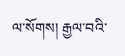ལ་སོགས། རྒྱལ་བའི་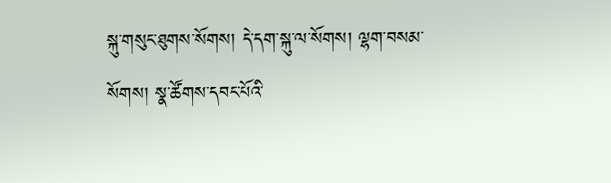སྐུ་གསུང་ཐུགས་སོགས། དེ་དག་སྐུ་ལ་སོགས། ལྷག་བསམ་སོགས། སྣ་ཚོགས་དབང་པོའི་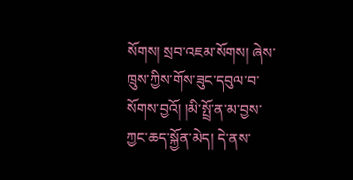སོགས། སྲབ་འཇམ་སོགས། ཞེས་ཁྲུས་ཀྱིས་གོས་ཟུང་དབུལ་བ་སོགས་བྱའོ། །མི་སྤྲོ་ན་མ་བྱས་ཀྱང་ཆད་སྐྱོན་མེད། དེ་ནས་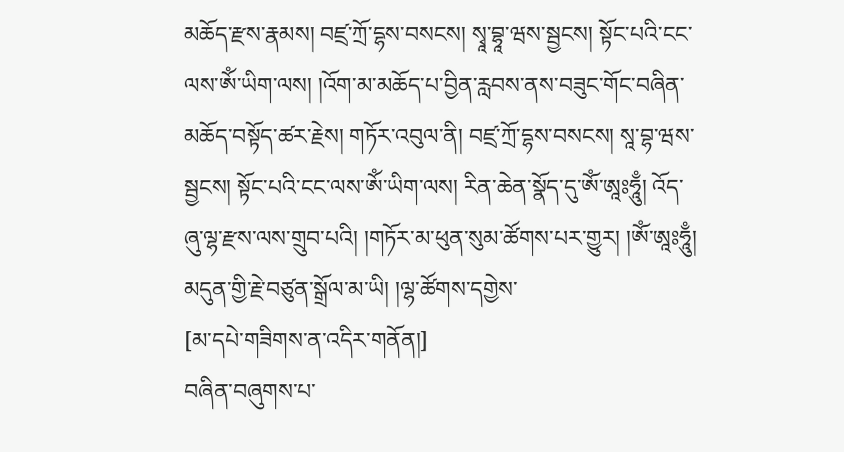མཆོད་རྫས་རྣམས། བཛྲ་ཀྲོ་དྷས་བསངས། སྭཱ་བྷཱ་ཝས་སྦྱངས། སྟོང་པའི་ངང་ལས་ༀ་ཡིག་ལས། །འོག་མ་མཆོད་པ་བྱིན་རླབས་ནས་བཟུང་གོང་བཞིན་མཆོད་བསྟོད་ཚར་རྗེས། གཏོར་འབུལ་ནི། བཛྲ་ཀྲོ་དྷས་བསངས། སཱ་བྷ་ཝས་སྦྱངས། སྟོང་པའི་ངང་ལས་ཨོཾ་ཡིག་ལས། རིན་ཆེན་སྣོད་དུ་ༀ་ཨཱཿཧཱུྃ། འོད་ཞུ་ལྷ་རྫས་ལས་གྲུབ་པའི། །གཏོར་མ་ཕུན་སུམ་ཚོགས་པར་གྱུར། །ༀ་ཨཱཿཧཱུྃ། མདུན་གྱི་རྗེ་བཙུན་སྒྲོལ་མ་ཡི། །ལྷ་ཚོགས་དགྱེས་
[མ་དཔེ་གཟིགས་ན་འདིར་གནོན།]
བཞིན་བཞུགས་པ་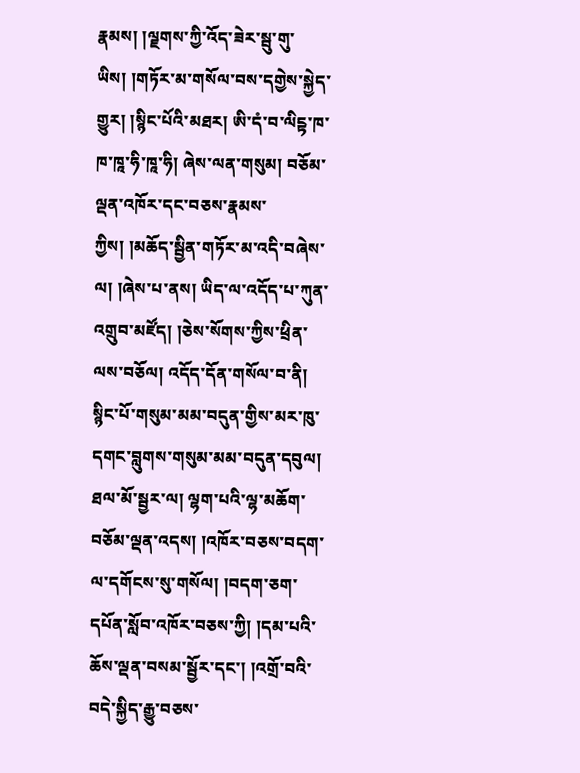རྣམས། །ལྗགས་ཀྱི་འོད་ཟེར་སྦུ་གུ་ཡིས། །གཏོར་མ་གསོལ་བས་དགྱེས་སྐྱེད་གྱུར། །སྙིང་པོའི་མཐར། ཨི་དཾ་བ་ལིངྟ་ཁ་ཁ་ཁཱ་ཧི་ཁཱ་ཧི། ཞེས་ལན་གསུམ། བཅོམ་ལྡན་འཁོར་དང་བཅས་རྣམས་ཀྱིས། །མཆོད་སྦྱིན་གཏོར་མ་འདི་བཞེས་ལ། །ཞེས་པ་ནས། ཡིད་ལ་འདོད་པ་ཀུན་འགྲུབ་མཛོད། །ཅེས་སོགས་ཀྱིས་ཕྲིན་ལས་བཅོལ། འདོད་དོན་གསོལ་བ་ནི། སྙིང་པོ་གསུམ་མམ་བདུན་གྱིས་མར་ཁུ་དགང་བླུགས་གསུམ་མམ་བདུན་དབུལ། ཐལ་མོ་སྦྱར་ལ། ལྷག་པའི་ལྷ་མཆོག་བཅོམ་ལྡན་འདས། །འཁོར་བཅས་བདག་ལ་དགོངས་སུ་གསོལ། །བདག་ཅག་དཔོན་སློབ་འཁོར་བཅས་ཀྱི། །དམ་པའི་ཆོས་ལྡན་བསམ་སྦྱོར་དང་། །འགྲོ་བའི་བདེ་སྐྱིད་རྒྱུ་བཅས་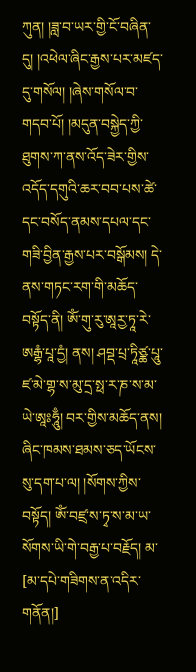ཀུན། །ཟླ་བ་ཡར་གྱི་ངོ་བཞིན་དུ། །འཕེལ་ཞིང་རྒྱས་པར་མཛད་དུ་གསོལ། །ཞེས་གསོལ་བ་གདབ་པོ། །མདུན་བསྐྱེད་ཀྱི་ཐུགས་ཀ་ནས་འོད་ཟེར་གྱིས་འདོད་དགུའི་ཆར་བབ་པས་ཚེ་དང་བསོད་ནམས་དཔལ་དང་གཟི་བྱིན་རྒྱས་པར་བསྒོམས། དེ་ནས་གཏང་རག་གི་མཆོད་བསྟོད་ནི། ༀ་གུ་རུ་ཨཱཪྱ་ཏཱ་རེ་ཨརྒྷཾ་པཱ་དྱཾ། ནས། ཤབྡ་པྲ་ཏཱིཙྪ་པཱུ་ཛ་མེ་གྷ་ས་མུ་དྲ་སྥ་ར་ཎ་ས་མ་ཡེ་ཨཱཿཧཱུྃ། བར་གྱིས་མཆོད་ནས། ཞིང་ཁམས་ཐམས་ཅད་ཡོངས་སུ་དག་པ་ལ། །སོགས་ཀྱིས་བསྟོད། ༀ་བཛྲ་ས་ཏྭ་ས་མ་ཡ་སོགས་ཡི་གེ་བརྒྱ་པ་བརྗོད། མ་
[མ་དཔེ་གཟིགས་ན་འདིར་གནོན།]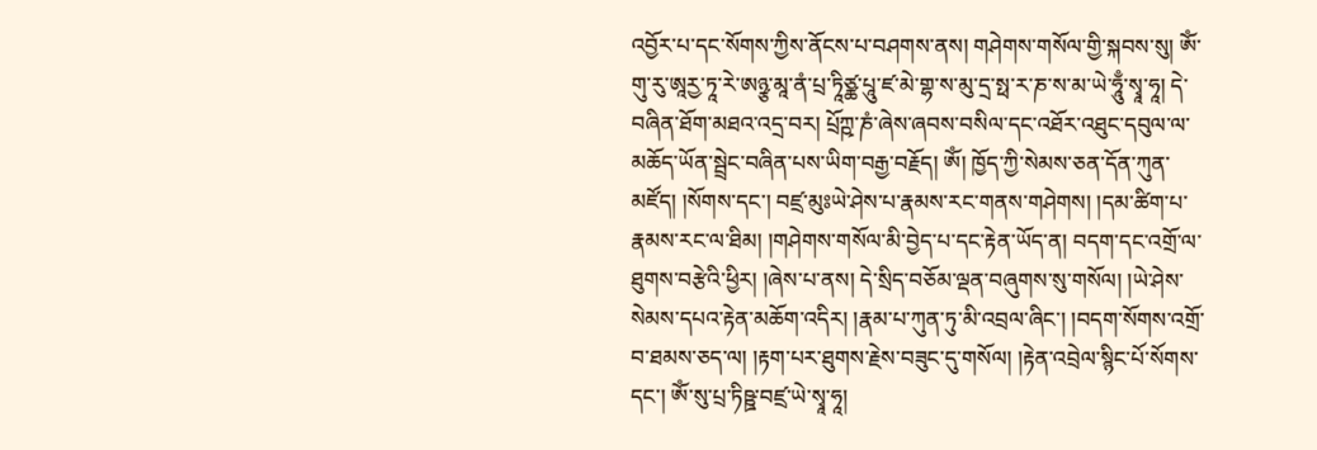འབྱོར་པ་དང་སོགས་ཀྱིས་ནོངས་པ་བཤགས་ནས། གཤེགས་གསོལ་གྱི་སྐབས་སུ། ༀ་གུ་རུ་ཨཱཪྱ་ཏཱ་རེ་ཨཉྩ་མཱ་ནཾ་པྲ་ཏཱིཙྪ་པཱུ་ཛ་མེ་གྷ་ས་མུ་དྲ་སྥ་ར་ཎ་ས་མ་ཡེ་ཧཱུྃ་སྭཱ་ཧཱ། དེ་བཞིན་ཐོག་མཐའ་འདྲ་བར། པྲོཀྵ་ཎཾ་ཞེས་ཞབས་བསིལ་དང་འཐོར་འཐུང་དབུལ་ལ་མཆོད་ཡོན་སྦྲེང་བཞིན་པས་ཡིག་བརྒྱ་བརྗོད། ༀ། ཁྱོད་ཀྱི་སེམས་ཅན་དོན་ཀུན་མཛོད། །སོགས་དང་། བཛྲ་མུཿཡེ་ཤེས་པ་རྣམས་རང་གནས་གཤེགས། །དམ་ཚིག་པ་རྣམས་རང་ལ་ཐིམ། །གཤེགས་གསོལ་མི་བྱེད་པ་དང་རྟེན་ཡོད་ན། བདག་དང་འགྲོ་ལ་ཐུགས་བརྩེའི་ཕྱིར། །ཞེས་པ་ནས། དེ་སྲིད་བཅོམ་ལྡན་བཞུགས་སུ་གསོལ། །ཡེ་ཤེས་སེམས་དཔའ་རྟེན་མཆོག་འདིར། །རྣམ་པ་ཀུན་ཏུ་མི་འབྲལ་ཞིང་། །བདག་སོགས་འགྲོ་བ་ཐམས་ཅད་ལ། །རྟག་པར་ཐུགས་རྗེས་བཟུང་དུ་གསོལ། །རྟེན་འབྲེལ་སྙིང་པོ་སོགས་དང་། ༀ་སུ་པྲ་ཏིཥྛ་བཛྲ་ཡེ་སྭཱ་ཧཱ།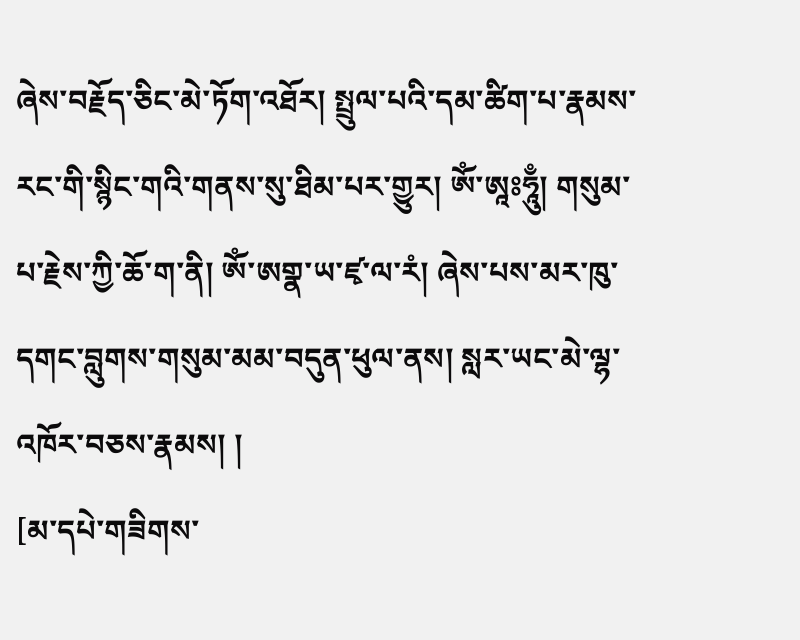ཞེས་བརྗོད་ཅིང་མེ་ཏོག་འཐོར། སྤྲུལ་པའི་དམ་ཚིག་པ་རྣམས་རང་གི་སྙིང་གའི་གནས་སུ་ཐིམ་པར་གྱུར། ༀ་ཨཱཿཧཱུྃ། གསུམ་པ་རྗེས་ཀྱི་ཆོ་ག་ནི། ༀ་ཨགྣ་ཡ་ཛྭ་ལ་རཾ། ཞེས་པས་མར་ཁུ་དགང་བླུགས་གསུམ་མམ་བདུན་ཕུལ་ནས། སླར་ཡང་མེ་ལྷ་འཁོར་བཅས་རྣམས། །
[མ་དཔེ་གཟིགས་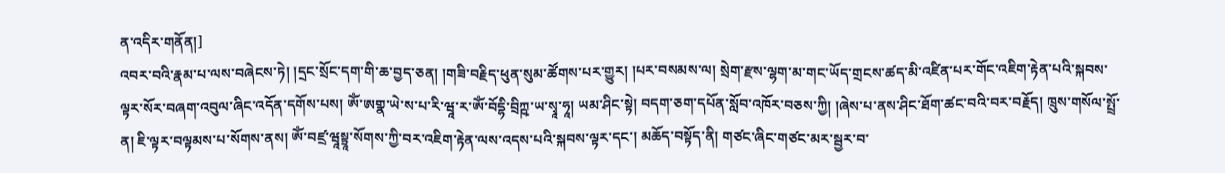ན་འདིར་གནོན།]
འབར་བའི་རྣམ་པ་ལས་བཞེངས་ཏེ། །དྲང་སྲོང་དག་གི་ཆ་བྱད་ཅན། །གཟི་བརྗིད་ཕུན་སུམ་ཚོགས་པར་གྱུར། །པར་བསམས་ལ། སྲེག་རྫས་ལྷག་མ་གང་ཡོད་གྲངས་ཚད་མི་འཛིན་པར་གོང་འཇིག་རྟེན་པའི་སྐབས་ལྟར་སོར་བཞག་འབུལ་ཞིང་འདོན་དགོས་པས། ༀ་ཨགྣ་ཡེ་ས་པ་རི་ཝཱ་ར་ༀ་བོདྷི་བྲིཀྵ་ཡ་སྭཱ་ཧཱ། ཡམ་ཤིང་སྟེ། བདག་ཅག་དཔོན་སློབ་འཁོར་བཅས་ཀྱི། །ཞེས་པ་ནས་ཤིང་ཐོག་ཚང་བའི་བར་བརྗོད། ཁྲུས་གསོལ་སྤྲོ་ན། ཇི་ལྟར་བལྟམས་པ་སོགས་ནས། ༀ་བཛྲ་ཝཱསྟྲཱ་སོགས་ཀྱི་བར་འཇིག་རྟེན་ལས་འདས་པའི་སྐབས་ལྟར་དང་། མཆོད་བསྟོད་ནི། གཙང་ཞིང་གཙང་མར་སྦྱར་བ་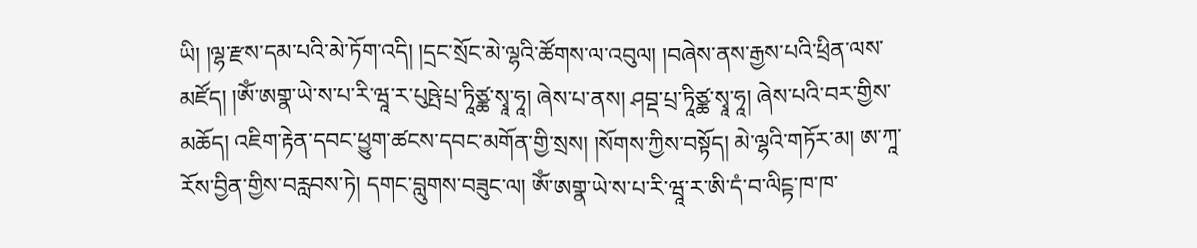ཡི། །ལྷ་རྫས་དམ་པའི་མེ་ཏོག་འདི། །དྲང་སྲོང་མེ་ལྷའི་ཚོགས་ལ་འབུལ། །བཞེས་ནས་རྒྱས་པའི་ཕྲིན་ལས་མཛོད། །ༀ་ཨགྣ་ཡེ་ས་པ་རི་ཝཱ་ར་པུཥྤེ་པྲ་ཏཱིཙྪ་སྭཱ་ཧཱ། ཞེས་པ་ནས། ཤབྡ་པྲ་ཏཱིཙྪ་སྭཱ་ཧཱ། ཞེས་པའི་བར་གྱིས་མཆོད། འཇིག་རྟེན་དབང་ཕྱུག་ཚངས་དབང་མགོན་གྱི་སྲས། །སོགས་ཀྱིས་བསྟོད། མེ་ལྷའི་གཏོར་མ། ཨ་ཀཱ་རོས་བྱིན་གྱིས་བརླབས་ཏེ། དགང་བླུགས་བཟུང་ལ། ༀ་ཨགྣ་ཡེ་ས་པ་རི་ཝཱ་ར་ཨི་དཾ་བ་ལིངྟ་ཁ་ཁ་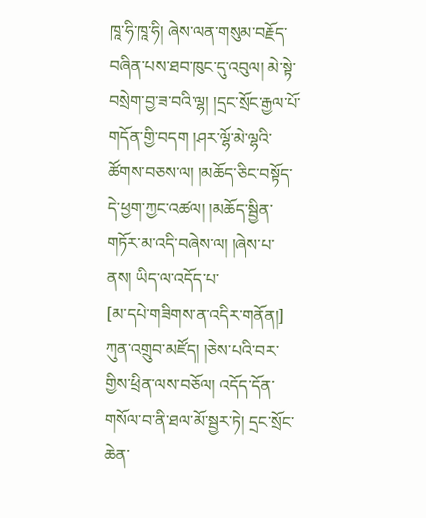ཁཱ་ཧི་ཁཱ་ཧི། ཞེས་ལན་གསུམ་བརྗོད་བཞིན་པས་ཐབ་ཁུང་དུ་འབུལ། མེ་སྟེ་བསྲེག་བྱ་ཟ་བའི་ལྷ། །དྲང་སྲོང་རྒྱལ་པོ་གདོན་གྱི་བདག །ཤར་ལྷོ་མེ་ལྷའི་ཚོགས་བཅས་ལ། །མཆོད་ཅིང་བསྟོད་དེ་ཕྱག་ཀྱང་འཚལ། །མཆོད་སྦྱིན་གཏོར་མ་འདི་བཞེས་ལ། །ཞེས་པ་ནས། ཡིད་ལ་འདོད་པ་
[མ་དཔེ་གཟིགས་ན་འདིར་གནོན།]
ཀུན་འགྲུབ་མཛོད། །ཅེས་པའི་བར་གྱིས་ཕྲིན་ལས་བཅོལ། འདོད་དོན་གསོལ་བ་ནི་ཐལ་མོ་སྦྱར་ཏེ། དྲང་སྲོང་ཆེན་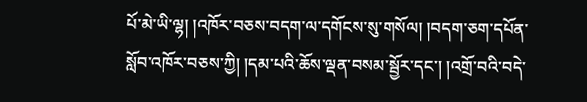པོ་མེ་ཡི་ལྷ། །འཁོར་བཅས་བདག་ལ་དགོངས་སུ་གསོལ། །བདག་ཅག་དཔོན་སློབ་འཁོར་བཅས་ཀྱི། །དམ་པའི་ཆོས་ལྡན་བསམ་སྦྱོར་དང་། །འགྲོ་བའི་བདེ་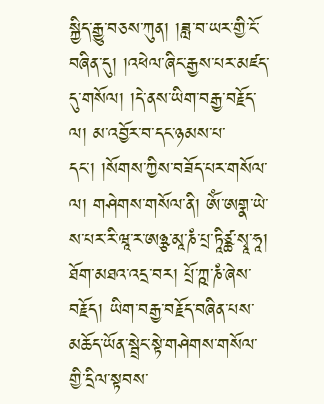སྐྱིད་རྒྱུ་བཅས་ཀུན། །ཟླ་བ་ཡར་གྱི་ངོ་བཞིན་དུ། །འཕེལ་ཞིང་རྒྱས་པར་མཛད་དུ་གསོལ། །དེ་ནས་ཡིག་བརྒྱ་བརྗོད་ལ། མ་འབྱོར་བ་དང་ཉམས་པ་དང་། །སོགས་ཀྱིས་བཟོད་པར་གསོལ་ལ། གཤེགས་གསོལ་ནི། ༀ་ཨགྣ་ཡེ་ས་པར་རི་ཝཱ་ར་ཨཉྩ་མཱ་ཎཾ་པྲ་ཏཱིཙྪ་སྭཱ་ཧཱ། ཐོག་མཐའ་འདྲ་བར། པྲོ་ཀྵ་ཎཾ་ཞེས་བརྗོད། ཡིག་བརྒྱ་བརྗོད་བཞིན་པས་མཆོད་ཡོན་སྦྲེང་སྟེ་གཤེགས་གསོལ་གྱི་དྲིལ་སྟབས་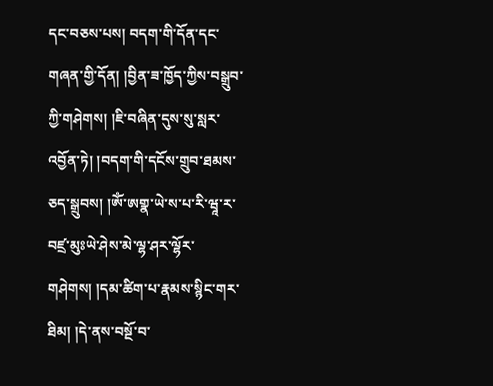དང་བཅས་པས། བདག་གི་དོན་དང་གཞན་གྱི་དོན། །བྱིན་ཟ་ཁྱོད་ཀྱིས་བསྒྲུབ་ཀྱི་གཤེགས། །ཇི་བཞིན་དུས་སུ་སླར་འབྱོན་ཏེ། །བདག་གི་དངོས་གྲུབ་ཐམས་ཅད་སྒྲུབས། །ༀ་ཨགྣ་ཡེ་ས་པ་རི་ཝཱ་ར་བཛྲ་མུཿཡེ་ཤེས་མེ་ལྷ་ཤར་ལྷོར་གཤེགས། །དམ་ཚིག་པ་རྣམས་སྙིང་གར་ཐིམ། །དེ་ནས་བསྔོ་བ་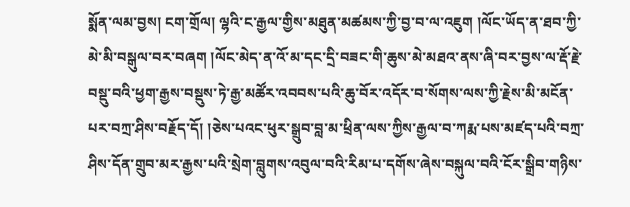སྨོན་ལམ་བྱས། ངག་གྲོལ། ལྷའི་ང་རྒྱལ་གྱིས་མཐུན་མཚམས་ཀྱི་བྱ་བ་ལ་འཇུག །ལོང་ཡོད་ན་ཐབ་ཀྱི་མེ་མི་བསྒུལ་བར་བཞག །ལོང་མེད་ན་འོ་མ་དང་དྲི་བཟང་གི་ཆུས་མེ་མཐའ་ནས་ཞི་བར་བྱས་ལ་རྡོ་རྗེ་བསྡུ་བའི་ཕྱག་རྒྱས་བསྡུས་ཏེ་རྒྱ་མཚོར་འབབས་པའི་ཆུ་བོར་འདོར་བ་སོགས་ལས་ཀྱི་རྗེས་མི་མངོན་པར་བཀྲ་ཤིས་བརྗོད་དོ། །ཅེས་པའང་ཕུར་སྒྲུབ་བླ་མ་ཕྲིན་ལས་ཀྱིས་རྒྱལ་བ་ཀརྨ་པས་མཛད་པའི་བཀྲ་ཤིས་དོན་གྲུབ་མར་རྒྱས་པའི་སྲེག་བླུགས་འབུལ་བའི་རིམ་པ་དགོས་ཞེས་བསྐུལ་བའི་ངོར་སྒྲིབ་གཉིས་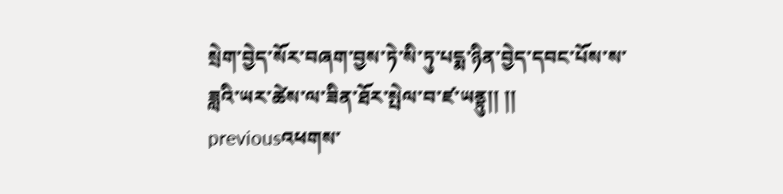སྲེག་བྱེད་སོར་བཞག་བྱས་ཏེ་སི་ཏུ་པདྨ་ཉིན་བྱེད་དབང་པོས་ས་ཟླའི་ཡར་ཚེས་ལ་ཟིན་ཐོར་སྤེལ་བ་ཛ་ཡནྟུ།། །།
previousའཕགས་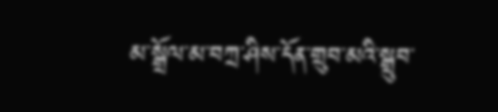མ་སྒྲོལ་མ་བཀྲ་ཤིས་དོན་གྲུབ་མའི་སྒྲུབ་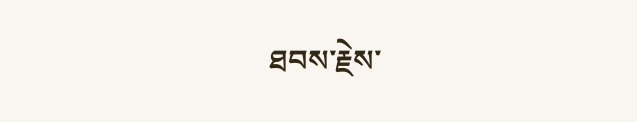ཐབས་རྗེས་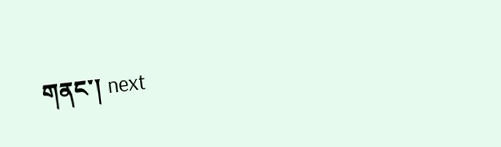གནང་། next